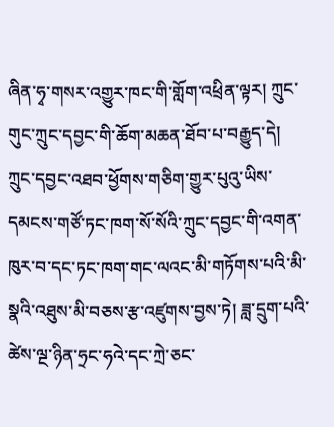ཞིན་ཧྭ་གསར་འགྱུར་ཁང་གི་གློག་འཕྲིན་ལྟར། ཀྲུང་གུང་ཀྲུང་དབྱང་གི་ཆོག་མཆན་ཐོབ་པ་བརྒྱུད་དེ། ཀྲུང་དབྱང་འཐབ་ཕྱོགས་གཅིག་གྱུར་པུའུ་ཡིས་དམངས་གཙོ་ཏང་ཁག་སོ་སོའི་ཀྲུང་དབྱང་གི་འགན་ཁུར་བ་དང་ཏང་ཁག་གང་ལའང་མི་གཏོགས་པའི་མི་སྣའི་འཐུས་མི་བཅས་རྩ་འཛུགས་བྱས་ཏེ། ཟླ་དྲུག་པའི་ཚེས་ལྔ་ཉིན་ཧྲང་ཧའེ་དང་ཀྲེ་ཅང་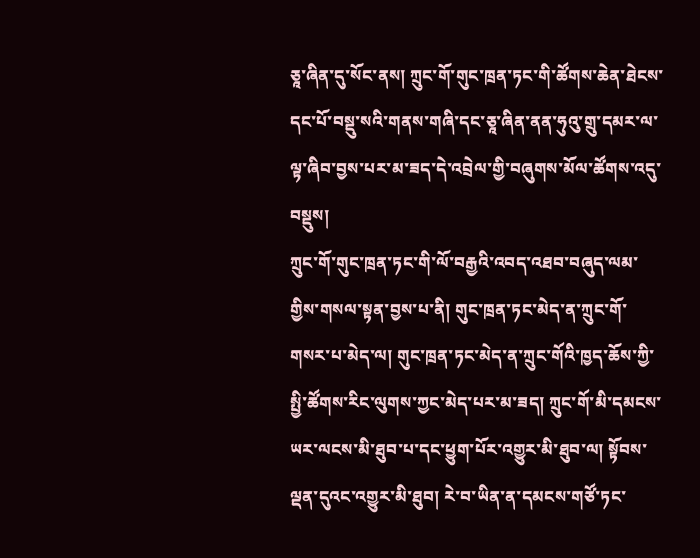ཅཱ་ཞིན་དུ་སོང་ནས། ཀྲུང་གོ་གུང་ཁྲན་ཏང་གི་ཚོགས་ཆེན་ཐེངས་དང་པོ་བསྡུ་སའི་གནས་གཞི་དང་ཅཱ་ཞིན་ནན་ཧུའུ་གྲུ་དམར་ལ་ལྟ་ཞིབ་བྱས་པར་མ་ཟད་དེ་འབྲེལ་གྱི་བཞུགས་མོལ་ཚོགས་འདུ་བསྡུས།
ཀྲུང་གོ་གུང་ཁྲན་ཏང་གི་ལོ་བརྒྱའི་འབད་འཐབ་བཞུད་ལམ་གྱིས་གསལ་སྟན་བྱས་པ་ནི། གུང་ཁྲན་ཏང་མེད་ན་ཀྲུང་གོ་གསར་པ་མེད་ལ། གུང་ཁྲན་ཏང་མེད་ན་ཀྲུང་གོའི་ཁྱད་ཆོས་ཀྱི་སྤྱི་ཚོགས་རིང་ལུགས་ཀྱང་མེད་པར་མ་ཟད། ཀྲུང་གོ་མི་དམངས་ཡར་ལངས་མི་ཐུབ་པ་དང་ཕྱུག་པོར་འགྱུར་མི་ཐུབ་ལ། སྟོབས་ལྡན་དུའང་འགྱུར་མི་ཐུབ། རེ་བ་ཡིན་ན་དམངས་གཙོ་ཏང་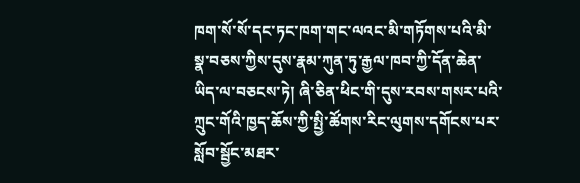ཁག་སོ་སོ་དང་ཏང་ཁག་གང་ལའང་མི་གཏོགས་པའི་མི་སྣ་བཅས་ཀྱིས་དུས་རྣམ་ཀུན་ཏུ་རྒྱལ་ཁབ་ཀྱི་དོན་ཆེན་ཡིད་ལ་བཅངས་ཏེ། ཞི་ཅིན་ཕིང་གི་དུས་རབས་གསར་པའི་ཀྲུང་གོའི་ཁྱད་ཆོས་ཀྱི་སྤྱི་ཚོགས་རིང་ལུགས་དགོངས་པར་སློབ་སྦྱོང་མཐར་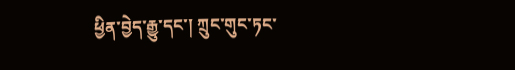ཕྱིན་བྱེད་རྒྱུ་དང་། ཀྲུང་གུང་ཏང་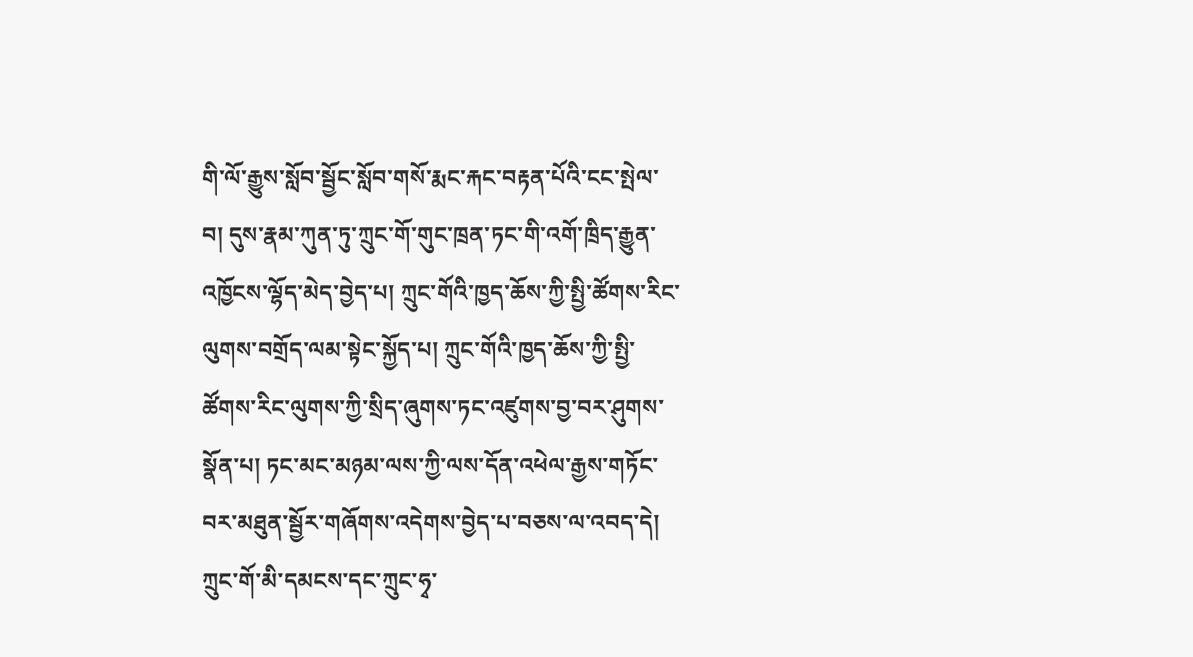གི་ལོ་རྒྱུས་སློབ་སྦྱོང་སློབ་གསོ་རྨང་རྐང་བརྟན་པོའི་ངང་སྤེལ་བ། དུས་རྣམ་ཀུན་ཏུ་ཀྲུང་གོ་གུང་ཁྲན་ཏང་གི་འགོ་ཁྲིད་རྒྱུན་འཁྱོངས་ལྷོད་མེད་བྱེད་པ། ཀྲུང་གོའི་ཁྱད་ཆོས་ཀྱི་སྤྱི་ཚོགས་རིང་ལུགས་བགྲོད་ལམ་སྟེང་སྐྱོད་པ། ཀྲུང་གོའི་ཁྱད་ཆོས་ཀྱི་སྤྱི་ཚོགས་རིང་ལུགས་ཀྱི་སྲིད་ཞུགས་ཏང་འཛུགས་བྱ་བར་ཤུགས་སྣོན་པ། ཏང་མང་མཉམ་ལས་ཀྱི་ལས་དོན་འཕེལ་རྒྱས་གཏོང་བར་མཐུན་སྦྱོར་གཞོགས་འདེགས་བྱེད་པ་བཅས་ལ་འབད་དེ། ཀྲུང་གོ་མི་དམངས་དང་ཀྲུང་ཧྭ་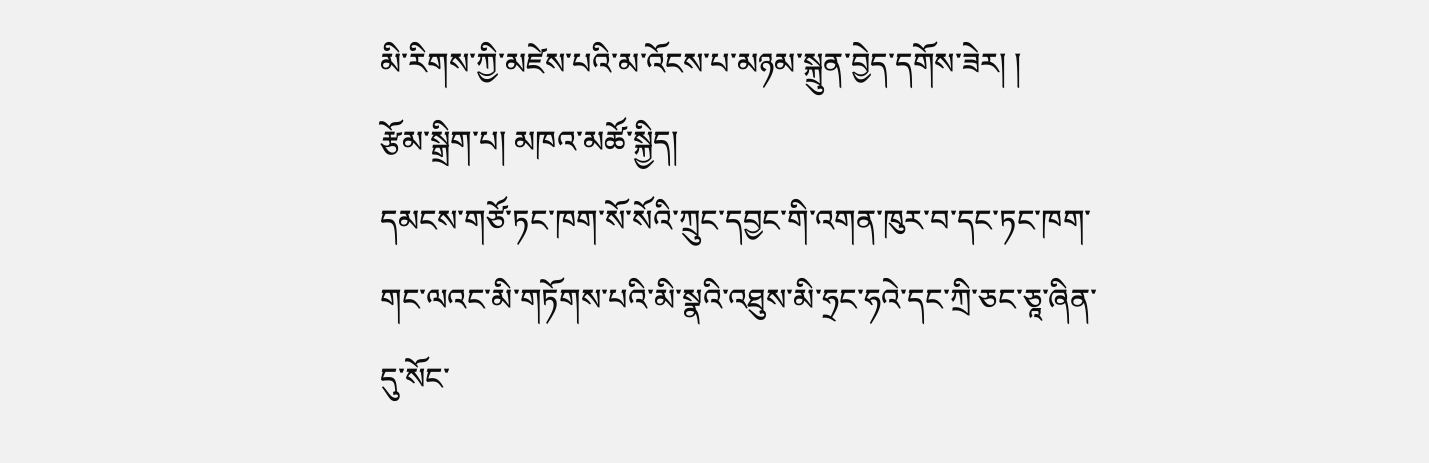མི་རིགས་ཀྱི་མཛེས་པའི་མ་འོངས་པ་མཉམ་སྐྲུན་བྱེད་དགོས་ཟེར། །
རྩོམ་སྒྲིག་པ། མཁའ་མཚོ་སྐྱིད།
དམངས་གཙོ་ཏང་ཁག་སོ་སོའི་ཀྲུང་དབྱང་གི་འགན་ཁུར་བ་དང་ཏང་ཁག་གང་ལའང་མི་གཏོགས་པའི་མི་སྣའི་འཐུས་མི་ཧྲང་ཧའེ་དང་ཀྲི་ཅང་ཅཱ་ཞིན་དུ་སོང་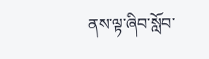ནས་ལྟ་ཞིབ་སློབ་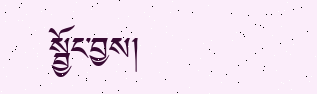སྦྱོང་བྱས།